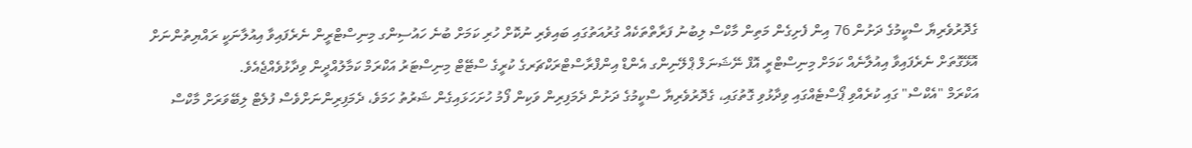ގެދޮރުވެރިޔާ ސްކީމުގެ ދަށުން 76 އިން ފެށިގެން މަތިން މާކްސް ލިބުނު ފަރާތްތަކެއް ގުރުއަތުގައި ބައިވެރި ނުކޮށް ހުރި ކަމަށް ބުނެ ހައުސިންގ މިނިސްޓްރީން ނެރެފައިވާ އިއުލާނަކީ ރައްޔިތުންނަށް އޮޅޭގޮތަށް ނެރެފައިވާ އިއުލާނެއް ކަމަށް މިނިސްޓްރީ އޮފް ނޭޝަނަލް ޕްލޭނިންގ އެންޑް އިންފްރާސްޓްރަކްޗަރގެ ކުރީގެ ސްޓޭޓް މިނިސްޓަރު އަކްރަމް ކަމާލުއްދީން ވިދާޅުވެއްޖެއެވެ.
އަކްރަމް "އެކްސް" ގައި ކުރެއްވި ޕޯސްޓެއްގައި ވިދާޅުވި ގޮތުގައި، ގެދޮރުވެރިޔާ ސްކީމުގެ ދަށުން ދެމަފިރިން ވަކިން ފޯމު ހުށަހަޅައިގެން ޝަރުތު ހަމަވެ، ދެމަފިރިންނަށްވެސް ފުލެޓް ލިބޭވަރަށް މާކްސް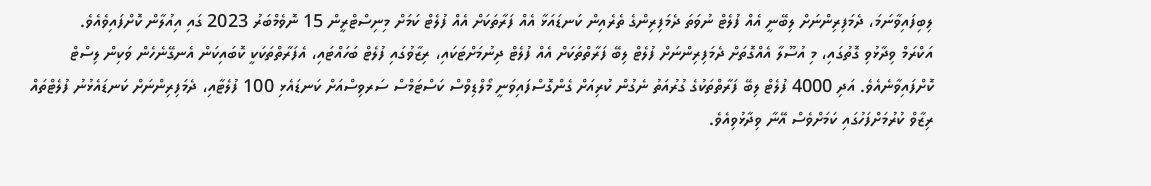ލިބިފައިވާނަމަ، ދެމަފިރިންނަށް ލިބޭނީ އެއް ފުލެޓް ނުވަތަ ދެމަފިރިންގެ ތެރެއިން ކަނޑައަޅާ އެއް ފަރާތަކަށް އެއް ފުލެޓް ކަމަށް މިނިސްޓްރީން 15 ނޮވެމްބަރު 2023 ގައި އިއުލާން ކޮށްފައިވެއެވެ.
އަކްރަމް ވިދާޅުވި ގޮތުގައި، މި އުސޫލާ އެއްގޮތަށް ދެމަފިރިންނަށް ފުލެޓް ލިބޭ ފަރާތްތަކަށް އެއް ފުލެޓް ދިނުމަށްޓަކައި، ރިޒާވުގައި ފުލެޓް ބަހައްޓައި، އެފަރާތްތަކަކީ ކޮބައިކަން އެނގޭނެހެން ވަކިން ލިސްޓް ކޮށްފައިވާނެއެވެ. އަދި 4000 ފުލެޓް ލިބޭ ފަރާތްތަކުގެ ގުރުއަތު ނެގުން ކުރިއަށް ގެންގޮސްފައިވަނީ މޯލްޑިވްސް ކަސްޓަމްސް ސަރވިސްއަށް ކަނޑައެޅި 100 ފުލެޓާއި، ދެމަފިރިންނަށް ކަނޑައެޅުނު ފުލެޓްތައް ރިޒާވް ކުރުމަށްފަހުގައި ކަމަށްވެސް އޭނާ ވިދާޅުވިއެވެ.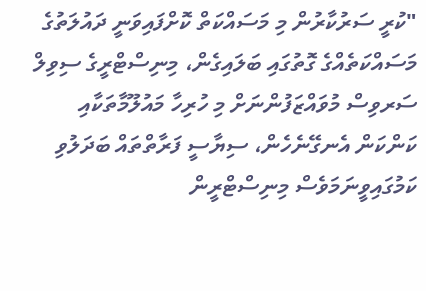"ކުރީ ސަރުކާރުން މި މަސައްކަތް ކޮށްފައިވަނީ ދައުލަތުގެ މަސައްކަތެއްގެ ގޮތުގައި ބަލައިގެން، މިނިސްޓްރީގެ ސިވިލް ސަރވިސް މުވައްޒަފުންނަށް މި ހުރިހާ މައުލޫމާތަކާއި ކަންކަން އެނގޭނެހެން، ސިޔާސީ ފަރާތްތައް ބަދަލުވި ކަމުގައިވީނަމަވެސް މިނިސްޓްރީން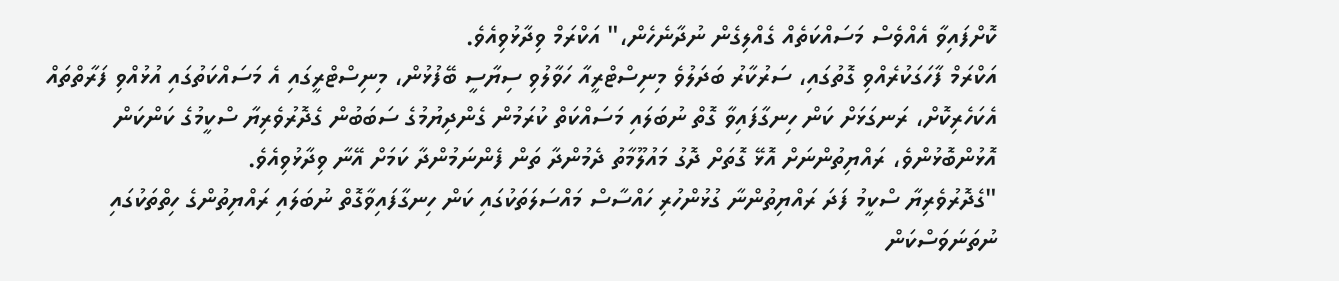ކޮށްފައިވާ އެއްވެސް މަސައްކަތެއް ގެއްލިގެން ނުދާނެހެން،" އަކްރަމް ވިދާޅުވިއެވެ.
އަކްރަމް ފާހަގަކުރެއްވި ގޮތުގައި، ސަރުކާރު ބަދަލުވެ މިނިސްޓްރީއާ ހަވާލުވި ސިޔާސީ ބޭފުޅުން، މިނިސްޓްރީގައި އެ މަސައްކަތުގައި އުޅުއްވި ފަރާތްތައް އެކަހެރިކޮށް، ރަނގަޅަށް ކަން ހިނގާފައިވާ ގޮތް ނުބަލައި މަސައްކަތް ކުރަމުން ގެންދިޔުމުގެ ސަބަބުން ގެދޮރުވެރިޔާ ސްކީމުގެ ކަންކަން އޮޅުންބޮޅުންވެ، ރައްޔިތުންނަށް އޮޅޭ ގޮތަށް ދޮގު މައުލޫމާތު ދެމުންދާ ތަން ފެންނަމުންދާ ކަމަށް އޭނާ ވިދާޅުވިއެވެ.
"ގެދޮރުވެރިޔާ ސްކީމު ފަދަ ރައްޔިތުންނާ ގުޅުންހުރި ހައްސާސް މައްސަލަތަކުގައި ކަން ހިނގާފައިވާގޮތް ނުބަލައި ރައްޔިތުންގެ ހިތްތަކުގައި ނުތަނަވަސްކަން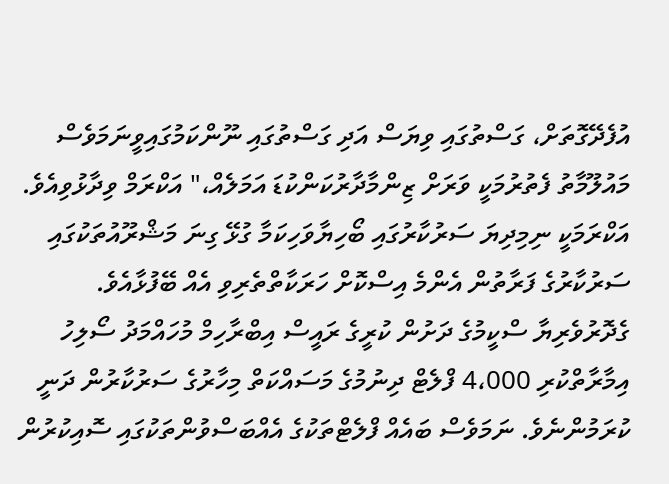އުފެދޭގޮތަށް، ގަސްތުގައި ވިޔަސް އަދި ގަސްތުގައި ނޫންކަމުގައިވީނަމަވެސް މައުލޫމާތު ފެތުރުމަކީ ވަރަށް ޒިންމާދާރުކަންކުޑަ އަމަލެއް،" އަކްރަމް ވިދާޅުވިއެވެ.
އަކްރަމަކީ ނިމިދިޔަ ސަރުކާރުގައި ބޯހިޔާވަހިކަމާ ގުޅޭ ގިނަ މަޝްރޫއުތަކުގައި ސަރުކާރުގެ ފަރާތުން އެންމެ އިސްކޮށް ހަރަކާތްތެރިވި އެއް ބޭފުޅާއެވެ. ގެދޮރުވެރިޔާ ސްކީމުގެ ދަށުން ކުރީގެ ރައީސް އިބްރާހިމް މުހައްމަދު ސޯލިހު އިމާރާތްކުރި 4،000 ފްލެޓް ދިނުމުގެ މަސައްކަތް މިހާރުގެ ސަރުކާރުން ދަނީ ކުރަމުންނެވެ. ނަމަވެސް ބައެއް ފްލެޓްތަކުގެ އެއްބަސްވުންތަކުގައި ސޮއިކުރުން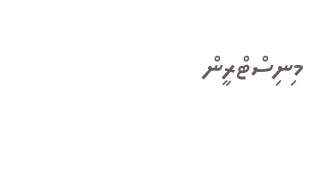މިނިސްޓްރީން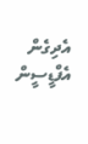އެދިގެން އެފްޑީސީން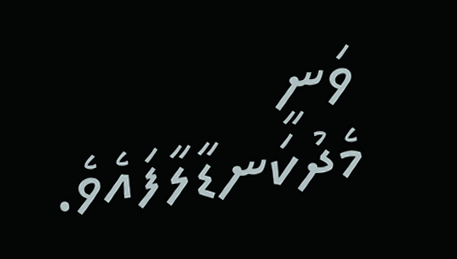ވަނީ މެދުކަނޑާލާފައެވެ.